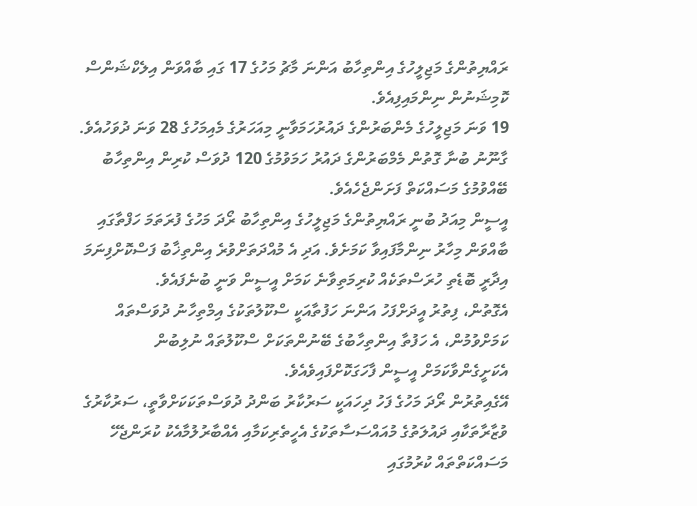ރައްޔިތުންގެ މަޖިލީހުގެ އިންތިހާބު އަންނަ މާޗު މަހުގެ 17 ގައި ބާއްވަން އިލެކްޝަންސް ކޮމިޝަނުން ނިންމައިފިއެވެ.
19 ވަނަ މަޖިލީހުގެ މެންބަރުންގެ ދައުރުހަމަވާނީ މިއަހަރުގެ މެއިމަހުގެ 28 ވަނަ ދުވަހުއެވެ. ގާނޫނު ބުނާ ގޮތުން މެމްބަރުންގެ ދައުރު ހަމަވުމުގެ 120 ދުވަސް ކުރިން އިންތިހާބު ބޭއްވުމުގެ މަސައްކަތް ފަށަންޖެހެއެވެ.
އީސީން މިއަދު ބުނީ ރައްޔިތުންގެ މަޖިލީހުގެ އިންތިހާބު ރޯދަ މަހުގެ ފުރަތަމަ ހަފްތާގައި ބާއްވަން މިހާރު ނިންމާފައިވާ ކަމަށެވެ. އަދި އެ މުއްދަތަށްވުރެ އިންތިޚާބު ފަސްކޮށްފިނަމަ އިދާރީ ބޮޑެތި ހުރަސްތަކެއް ކުރިމަތިވާނެ ކަމަށް އީސީން ވަނީ ބުނެފައެވެ.
އެގޮތުން، ފިތުރު އީދަށްފަހު އަންނަ ހަފުތާއަކީ ސްކޫލުތަކުގެ އިމްތިހާނު ދުވަސްތައް ކަމަށްވުމުން، އެ ހަފުތާ އިންތިހާބުގެ ބޭނުންތަކަށް ސްކޫލުތައް ނުލިބުން އެކަށީގެންވާކަމަށް އީސީން ފާހަގަކޮށްފައިވެއެވެ.
އޭގެއިތުރުން ރޯދަ މަހުގެ ފަހު ދިހައަކީ ސަރުކާރު ބަންދު ދުވަސްތަކަކަށްވާތީ، ސަރުކާރުގެ ވުޒާރާތަކާއި ދައުލަތުގެ މުއައްސަސާތަކުގެ އެހީތެރިކަމާއި އެއްބާރުލުމާއެކު ކުރަންޖެހޭ މަސައްކަތްތައް ކުރުމުގައި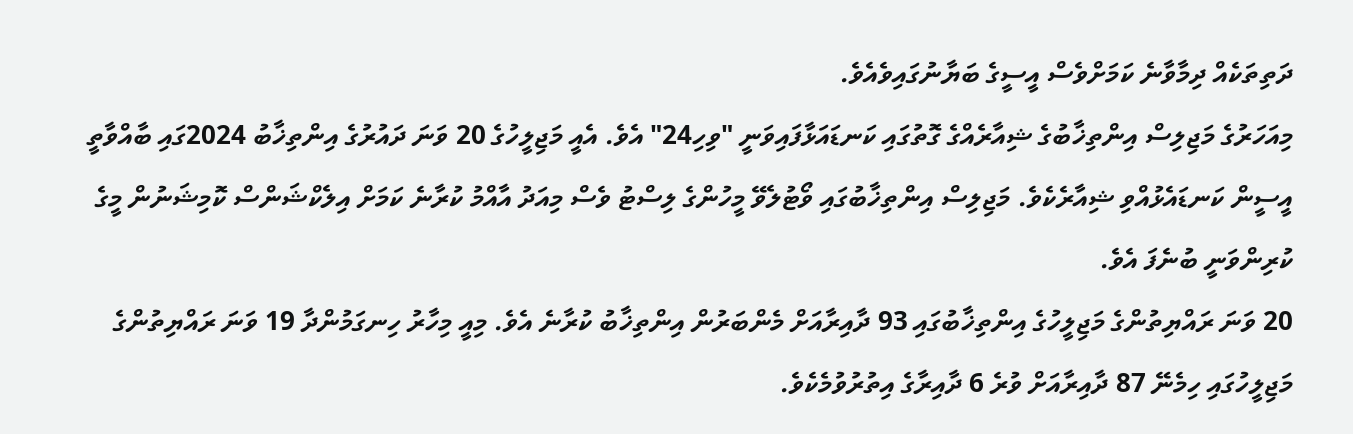ދަތިތަކެއް ދިމާވާނެ ކަމަށްވެސް އީސީގެ ބަޔާނުގައިވެއެވެ.
މިއަހަރުގެ މަޖިލިސް އިންތިޚާބުގެ ޝިއާރެއްގެ ގޮތުގައި ކަނޑައަޅާފައިވަނީ "ވިހި24" އެވެ. އެއީ މަޖިލީހުގެ 20 ވަނަ ދައުރުގެ އިންތިޚާބު 2024ގައި ބާއްވާތީ އީސީން ކަނޑައެޅުއްވި ޝިއާރެކެވެ. މަޖިލިސް އިންތިޚާބުގައި ވޯޓުލެވޭ މީހުންގެ ލިސްޓު ވެސް މިއަދު އާއްމު ކުރާނެ ކަމަށް އިލެކްޝަންސް ކޮމިޝަނުން މީގެ ކުރިންވަނީ ބުނެފަ އެވެ.
20 ވަނަ ރައްޔިތުންގެ މަޖިލީހުގެ އިންތިޚާބުގައި 93 ދާއިރާއަށް މެންބަރުން އިންތިޚާބު ކުރާނެ އެވެ. މިއީ މިހާރު ހިނގަމުންދާ 19 ވަނަ ރައްޔިތުންގެ މަޖިލީހުގައި ހިމެނޭ 87 ދާއިރާއަށް ވުރެ 6 ދާއިރާގެ އިތުރުވުމެކެވެ.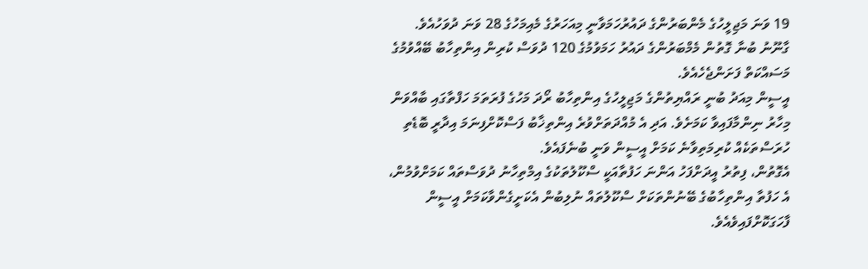19 ވަނަ މަޖިލީހުގެ މެންބަރުންގެ ދައުރުހަމަވާނީ މިއަހަރުގެ މެއިމަހުގެ 28 ވަނަ ދުވަހުއެވެ. ގާނޫނު ބުނާ ގޮތުން މެމްބަރުންގެ ދައުރު ހަމަވުމުގެ 120 ދުވަސް ކުރިން އިންތިހާބު ބޭއްވުމުގެ މަސައްކަތް ފަށަންޖެހެއެވެ.
އީސީން މިއަދު ބުނީ ރައްޔިތުންގެ މަޖިލީހުގެ އިންތިހާބު ރޯދަ މަހުގެ ފުރަތަމަ ހަފްތާގައި ބާއްވަން މިހާރު ނިންމާފައިވާ ކަމަށެވެ. އަދި އެ މުއްދަތަށްވުރެ އިންތިޚާބު ފަސްކޮށްފިނަމަ އިދާރީ ބޮޑެތި ހުރަސްތަކެއް ކުރިމަތިވާނެ ކަމަށް އީސީން ވަނީ ބުނެފައެވެ.
އެގޮތުން، ފިތުރު އީދަށްފަހު އަންނަ ހަފުތާއަކީ ސްކޫލުތަކުގެ އިމްތިހާނު ދުވަސްތައް ކަމަށްވުމުން، އެ ހަފުތާ އިންތިހާބުގެ ބޭނުންތަކަށް ސްކޫލުތައް ނުލިބުން އެކަށީގެންވާކަމަށް އީސީން ފާހަގަކޮށްފައިވެއެވެ.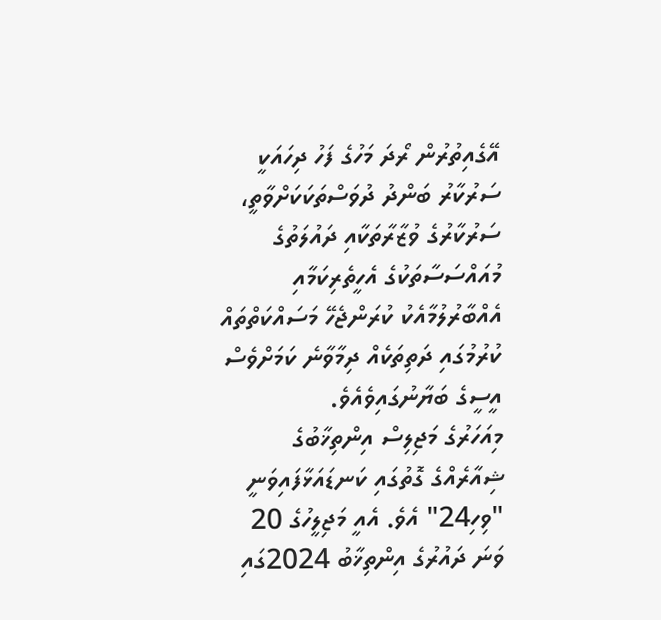އޭގެއިތުރުން ރޯދަ މަހުގެ ފަހު ދިހައަކީ ސަރުކާރު ބަންދު ދުވަސްތަކަކަށްވާތީ، ސަރުކާރުގެ ވުޒާރާތަކާއި ދައުލަތުގެ މުއައްސަސާތަކުގެ އެހީތެރިކަމާއި އެއްބާރުލުމާއެކު ކުރަންޖެހޭ މަސައްކަތްތައް ކުރުމުގައި ދަތިތަކެއް ދިމާވާނެ ކަމަށްވެސް އީސީގެ ބަޔާނުގައިވެއެވެ.
މިއަހަރުގެ މަޖިލިސް އިންތިޚާބުގެ ޝިއާރެއްގެ ގޮތުގައި ކަނޑައަޅާފައިވަނީ "ވިހި24" އެވެ. އެއީ މަޖިލީހުގެ 20 ވަނަ ދައުރުގެ އިންތިޚާބު 2024ގައި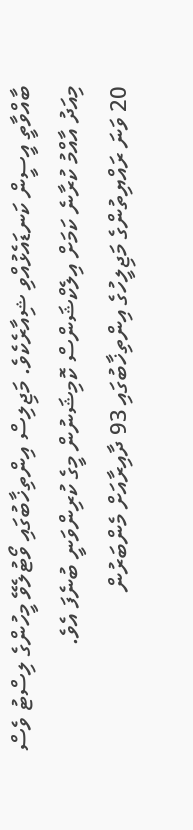ބާއްވާތީ އީސީން ކަނޑައެޅުއްވި ޝިއާރެކެވެ. މަޖިލިސް އިންތިޚާބުގައި ވޯޓުލެވޭ މީހުންގެ ލިސްޓު ވެސް މިއަދު އާއްމު ކުރާނެ ކަމަށް އިލެކްޝަންސް ކޮމިޝަނުން މީގެ ކުރިންވަނީ ބުނެފަ އެވެ.
20 ވަނަ ރައްޔިތުންގެ މަޖިލީހުގެ އިންތިޚާބުގައި 93 ދާއިރާއަށް މެންބަރުން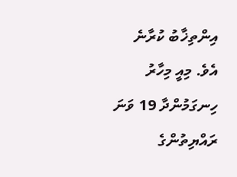އިންތިޚާބު ކުރާނެ އެވެ. މިއީ މިހާރު ހިނގަމުންދާ 19 ވަނަ ރައްޔިތުންގެ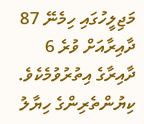މަޖިލީހުގައި ހިމެނޭ 87 ދާއިރާއަށް ވުރެ 6 ދާއިރާގެ އިތުރުވުމެކެވެ.
ކިޔުންތެރިންގެ ހިޔާލު